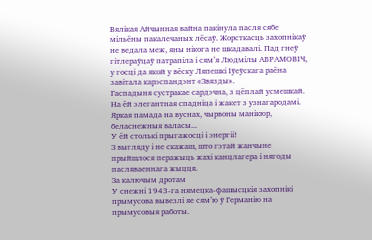Вялікая Айчынная вайна пакінула пасля сябе мільёны пакалечаных лёсаў. Жорсткасць захопнікаў не ведала меж, яны нікога не шкадавалі. Пад гнеў гітлераўцаў патрапіла і сям’я Людмілы АБРАМОВІЧ, у госці да якой у вёску Ляпешкі Іўеўскага раёна завітала карэспандэнт «Звязды».
Гаспадыня сустракае сардэчна, з цёплай усмешкай. На ёй элегантная спадніца і жакет з узнагародамі. Яркая памада на вуснах, чырвоны манікюр, беласнежныя валасы...
У ёй столькі прыгажосці і энергіі!
З выгляду і не скажаш, што гэтай жанчыне прыйшлося перажыць жахі канцлагера і нягоды пасляваеннага жыцця.
За калючым дротам
У снежні 1943-га нямецка-фашысцкія захопнікі прымусова вывезлі яе сям’ю ў Германію на прымусовыя работы.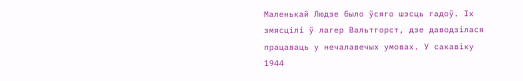Маленькай Людзе было ўсяго шэсць гадоў. Іх змясцілі ў лагер Вальтгорст, дзе даводзілася працаваць у нечалавечых умовах. У сакавіку 1944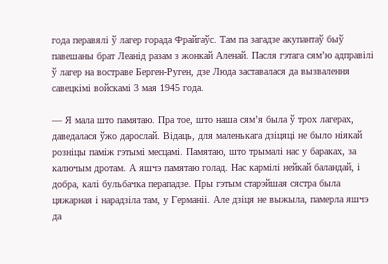года перавялі ў лагер горада Фрайгаўс. Там па загадзе акупантаў быў павешаны брат Леанід разам з жонкай Аленай. Пасля гэтага сям’ю адправілі ў лагер на востраве Берген-Руген, дзе Люда заставалася да вызвалення савецкімі войскамі 3 мая 1945 года.

— Я мала што памятаю. Пра тое, што наша сям’я была ў трох лагерах, даведалася ўжо дарослай. Відаць, для маленькага дзіцяці не было ніякай розніцы паміж гэтымі месцамі. Памятаю, што трымалі нас у бараках, за калючым дротам. А яшчэ памятаю голад. Нас кармілі нейкай баландай, і добра, калі бульбачка перападзе. Пры гэтым старэйшая сястра была цяжарная і нарадзіла там, у Германіі. Але дзіця не выжыла, памерла яшчэ да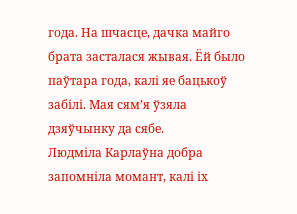года. На шчасце, дачка майго брата засталася жывая. Ёй было паўтара года, калі яе бацькоў забілі. Мая сям’я ўзяла дзяўчынку да сябе.
Людміла Карлаўна добра запомніла момант, калі іх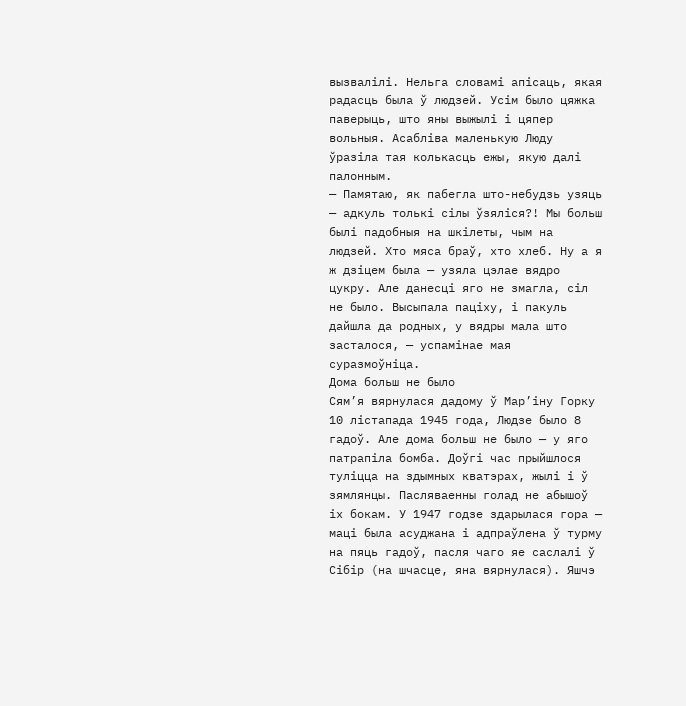вызвалілі. Нельга словамі апісаць, якая радасць была ў людзей. Усім было цяжка паверыць, што яны выжылі і цяпер вольныя. Асабліва маленькую Люду ўразіла тая колькасць ежы, якую далі палонным.
— Памятаю, як пабегла што-небудзь узяць — адкуль толькі сілы ўзяліся?! Мы больш былі падобныя на шкілеты, чым на людзей. Хто мяса браў, хто хлеб. Ну а я ж дзіцем была — узяла цэлае вядро цукру. Але данесці яго не змагла, сіл не было. Высыпала паціху, і пакуль дайшла да родных, у вядры мала што засталося, — успамінае мая суразмоўніца.
Дома больш не было
Сям’я вярнулася дадому ў Мар’іну Горку 10 лістапада 1945 года, Людзе было 8 гадоў. Але дома больш не было — у яго патрапіла бомба. Доўгі час прыйшлося туліцца на здымных кватэрах, жылі і ў зямлянцы. Пасляваенны голад не абышоў іх бокам. У 1947 годзе здарылася гора — маці была асуджана і адпраўлена ў турму на пяць гадоў, пасля чаго яе саслалі ў Сібір (на шчасце, яна вярнулася). Яшчэ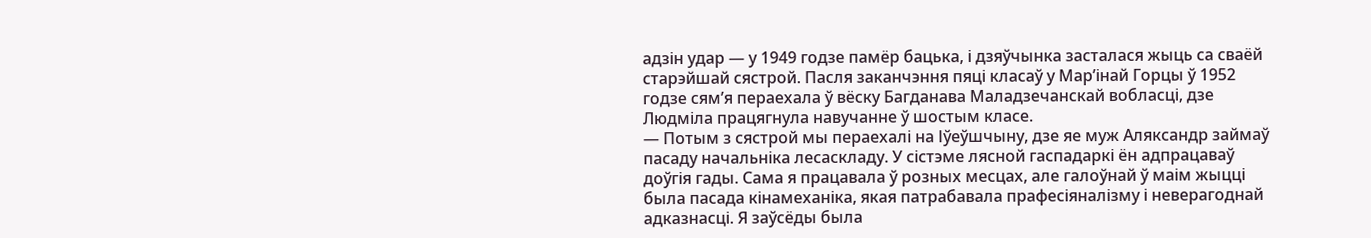адзін удар — у 1949 годзе памёр бацька, і дзяўчынка засталася жыць са сваёй старэйшай сястрой. Пасля заканчэння пяці класаў у Мар’інай Горцы ў 1952 годзе сям’я пераехала ў вёску Багданава Маладзечанскай вобласці, дзе Людміла працягнула навучанне ў шостым класе.
— Потым з сястрой мы пераехалі на Іўеўшчыну, дзе яе муж Аляксандр займаў пасаду начальніка лесаскладу. У сістэме лясной гаспадаркі ён адпрацаваў доўгія гады. Сама я працавала ў розных месцах, але галоўнай ў маім жыцці была пасада кінамеханіка, якая патрабавала прафесіяналізму і неверагоднай адказнасці. Я заўсёды была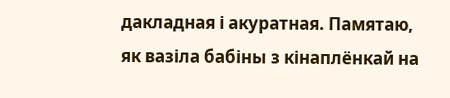дакладная і акуратная. Памятаю, як вазіла бабіны з кінаплёнкай на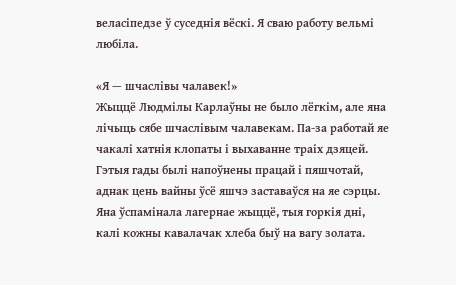веласіпедзе ў суседнія вёскі. Я сваю работу вельмі любіла.

«Я — шчаслівы чалавек!»
Жыццё Людмілы Карлаўны не было лёгкім, але яна лічыць сябе шчаслівым чалавекам. Па-за работай яе чакалі хатнія клопаты і выхаванне траіх дзяцей. Гэтыя гады былі напоўнены працай і пяшчотай, аднак цень вайны ўсё яшчэ заставаўся на яе сэрцы. Яна ўспамінала лагернае жыццё, тыя горкія дні, калі кожны кавалачак хлеба быў на вагу золата.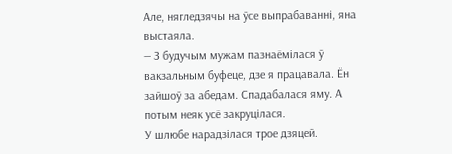Але, нягледзячы на ўсе выпрабаванні, яна выстаяла.
— З будучым мужам пазнаёмілася ў вакзальным буфеце, дзе я працавала. Ён зайшоў за абедам. Спадабалася яму. А потым неяк усё закруцілася.
У шлюбе нарадзілася трое дзяцей.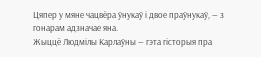Цяпер у мяне чацвёра ўнукаў і двое праўнукаў, — з гонарам адзначае яна.
Жыццё Людмілы Карлаўны — гэта гісторыя пра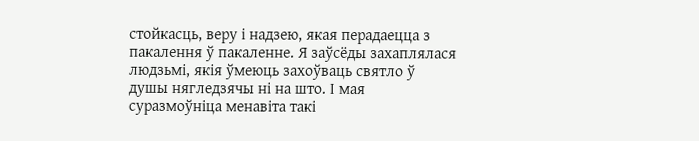стойкасць, веру і надзею, якая перадаецца з пакалення ў пакаленне. Я заўсёды захаплялася людзьмі, якія ўмеюць захоўваць святло ў душы нягледзячы ні на што. І мая суразмоўніца менавіта такі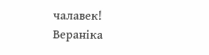чалавек!
Вераніка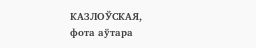КАЗЛОЎСКАЯ,
фота аўтара